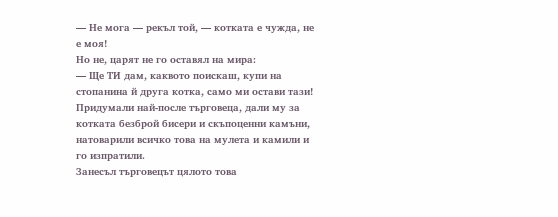— Не мога — рекъл той, — котката е чужда, не е моя!
Но не, царят не го оставял на мира:
— Ще ТИ дам, каквото поискаш, купи на стопанина й друга котка, само ми остави тази!
Придумали най-после търговеца, дали му за котката безброй бисери и скъпоценни камъни, натоварили всичко това на мулета и камили и го изпратили.
Занесъл търговецът цялото това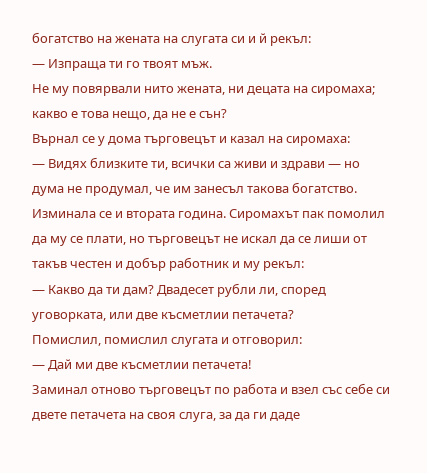богатство на жената на слугата си и й рекъл:
— Изпраща ти го твоят мъж.
Не му повярвали нито жената, ни децата на сиромаха; какво е това нещо, да не е сън?
Върнал се у дома търговецът и казал на сиромаха:
— Видях близките ти, всички са живи и здрави — но дума не продумал, че им занесъл такова богатство.
Изминала се и втората година. Сиромахът пак помолил да му се плати, но търговецът не искал да се лиши от такъв честен и добър работник и му рекъл:
— Какво да ти дам? Двадесет рубли ли, според уговорката, или две късметлии петачета?
Помислил, помислил слугата и отговорил:
— Дай ми две късметлии петачета!
Заминал отново търговецът по работа и взел със себе си двете петачета на своя слуга, за да ги даде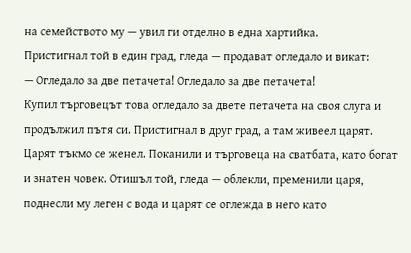на семейството му — увил ги отделно в една хартийка.
Пристигнал той в един град, гледа — продават огледало и викат:
— Огледало за две петачета! Огледало за две петачета!
Купил търговецът това огледало за двете петачета на своя слуга и продължил пътя си. Пристигнал в друг град, а там живеел царят.
Царят тъкмо се женел. Поканили и търговеца на сватбата, като богат и знатен човек. Отишъл той, гледа — облекли, пременили царя, поднесли му леген с вода и царят се оглежда в него като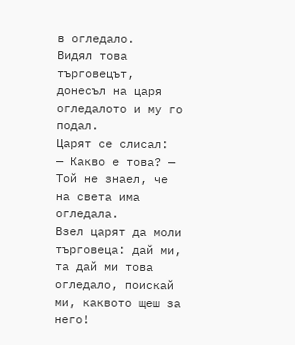в огледало.
Видял това търговецът, донесъл на царя огледалото и му го подал.
Царят се слисал:
— Какво е това? — Той не знаел, че на света има огледала.
Взел царят да моли търговеца: дай ми, та дай ми това огледало, поискай ми, каквото щеш за него!